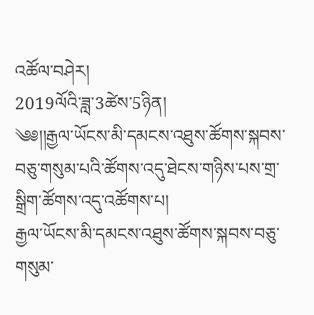འཚོལ་བཤེར།
2019ལོའི་ཟླ་3ཚེས་5ཉིན།
༄༅།།རྒྱལ་ཡོངས་མི་དམངས་འཐུས་ཚོགས་སྐབས་བཅུ་གསུམ་པའི་ཚོགས་འདུ་ཐེངས་གཉིས་པས་གྲ་སྒྲིག་ཚོགས་འདུ་འཚོགས་པ།
རྒྱལ་ཡོངས་མི་དམངས་འཐུས་ཚོགས་སྐབས་བཅུ་གསུམ་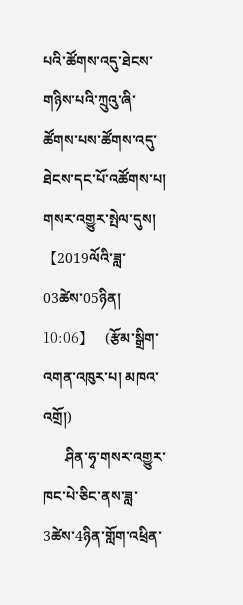པའི་ཚོགས་འདུ་ཐེངས་གཉིས་པའི་ཀྲུའུ་ཞི་ཚོགས་པས་ཚོགས་འདུ་ཐེངས་དང་པོ་འཚོགས་པ།
གསར་འགྱུར་སྤེལ་དུས།  【2019ལོའི་ཟླ་ 03ཚེས་05ཉིན། 10:06】   (རྩོམ་སྒྲིག་འགན་འཁུར་པ། མཁའ་འགྲོ།)
      ཤིན་ཧྭ་གསར་འགྱུར་ཁང་པེ་ཅིང་ནས་ཟླ་3ཚེས་4ཉིན་གློག་འཕྲིན་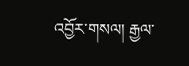འབྱོར་གསལ། རྒྱལ་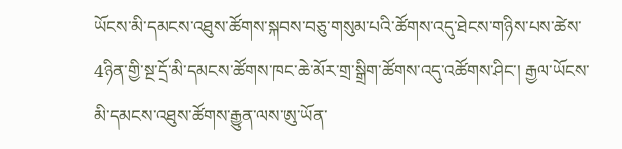ཡོངས་མི་དམངས་འཐུས་ཚོགས་སྐབས་བཅུ་གསུམ་པའི་ཚོགས་འདུ་ཐེངས་གཉིས་པས་ཚེས་4ཉིན་གྱི་སྔ་དྲོ་མི་དམངས་ཚོགས་ཁང་ཆེ་མོར་གྲ་སྒྲིག་ཚོགས་འདུ་འཚོགས་ཤིང་། རྒྱལ་ཡོངས་མི་དམངས་འཐུས་ཚོགས་རྒྱུན་ལས་ཨུ་ཡོན་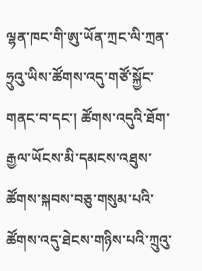ལྷན་ཁང་གི་ཨུ་ཡོན་ཀྲང་ལི་ཀྲན་ཧྲུའུ་ཡིས་ཚོགས་འདུ་གཙོ་སྐྱོང་གནང་བ་དང་། ཚོགས་འདུའི་ཐོག་རྒྱལ་ཡོངས་མི་དམངས་འཐུས་ཚོགས་སྐབས་བཅུ་གསུམ་པའི་ཚོགས་འདུ་ཐེངས་གཉིས་པའི་ཀྲུའུ་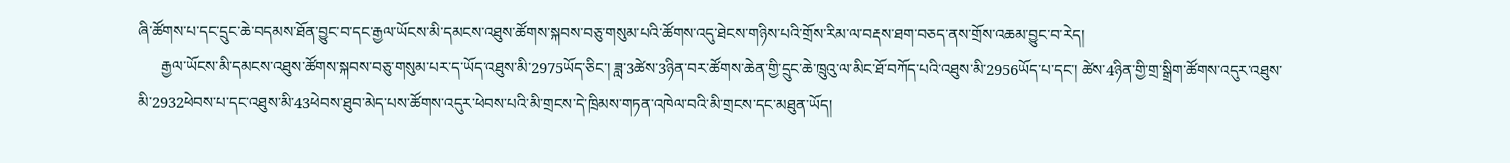ཞི་ཚོགས་པ་དང་དྲུང་ཆེ་བདམས་ཐོན་བྱུང་བ་དང་རྒྱལ་ཡོངས་མི་དམངས་འཐུས་ཚོགས་སྐབས་བཅུ་གསུམ་པའི་ཚོགས་འདུ་ཐེངས་གཉིས་པའི་གྲོས་རིམ་ལ་བརྡས་ཐག་བཅད་ནས་གྲོས་འཆམ་བྱུང་བ་རེད།
      རྒྱལ་ཡོངས་མི་དམངས་འཐུས་ཚོགས་སྐབས་བཅུ་གསུམ་པར་ད་ཡོད་འཐུས་མི་2975ཡོད་ཅིང་། ཟླ་3ཚེས་3ཉིན་བར་ཚོགས་ཆེན་གྱི་དྲུང་ཆེ་ཁྲུའུ་ལ་མིང་ཐོ་བཀོད་པའི་འཐུས་མི་2956ཡོད་པ་དང་། ཚེས་4ཉིན་གྱི་གྲ་སྒྲིག་ཚོགས་འདུར་འཐུས་མི་2932ཕེབས་པ་དང་འཐུས་མི་43ཕེབས་ཐུབ་མེད་པས་ཚོགས་འདུར་ཕེབས་པའི་མི་གྲངས་དེ་ཁྲིམས་གཏན་འཁེལ་བའི་མི་གྲངས་དང་མཐུན་ཡོད།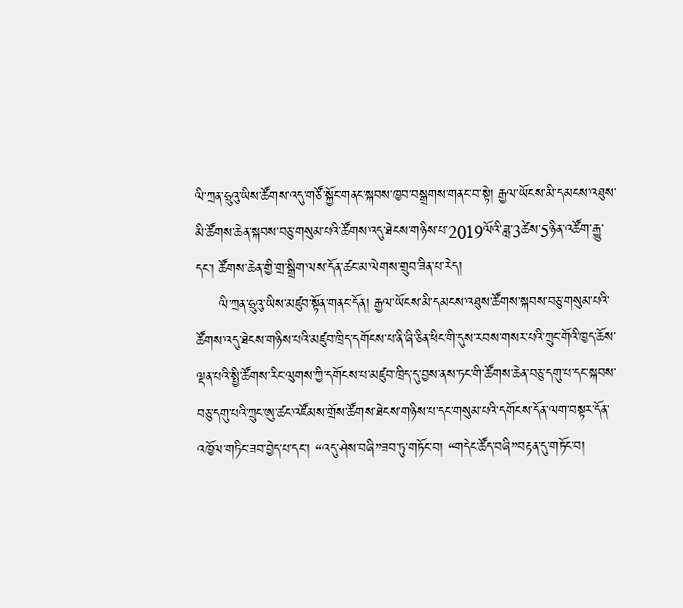ལི་ཀྲན་ཧྲུའུ་ཡིས་ཚོགས་འདུ་གཙོ་སྐྱོང་གནང་སྐབས་ཁྱབ་བསྒྲགས་གནང་བ་སྟེ། རྒྱལ་ཡོངས་མི་དམངས་འཐུས་མི་ཚོགས་ཆེན་སྐབས་བཅུ་གསུམ་པའི་ཚོགས་འདུ་ཐེངས་གཉིས་པ་2019ལོའི་ཟླ་3ཚེས་5ཉིན་འཚོག་རྒྱུ་དང་། ཚོགས་ཆེན་གྱི་གྲ་སྒྲིག་ལས་དོན་ཚང་མ་ལེགས་གྲུབ་ཟིན་པ་རེད།
     ལི་ཀྲན་ཧྲུའུ་ཡིས་མཛུབ་སྟོན་གནང་དོན། རྒྱལ་ཡོངས་མི་དམངས་འཐུས་ཚོགས་སྐབས་བཅུ་གསུམ་པའི་ཚོགས་འདུ་ཐེངས་གཉིས་པའི་མཛུབ་ཁྲིད་དགོངས་པ་ནི་ཞི་ཅིན་ཕིང་གི་དུས་རབས་གསར་པའི་ཀྲུང་གོའི་ཁྱད་ཆོས་ལྡན་པའི་སྤྱི་ཚོགས་རིང་ལུགས་ཀྱི་དགོངས་པ་མཛུབ་ཁྲིད་དུ་བྱས་ནས་ཏང་གི་ཚོགས་ཆེན་བཅུ་དགུ་པ་དང་སྐབས་བཅུ་དགུ་པའི་ཀྲུང་ཨུ་ཚང་འཛོམས་གྲོས་ཚོགས་ཐེངས་གཉིས་པ་དང་གསུམ་པའི་དགོངས་དོན་ལག་བསྟར་དོན་འཁྱོལ་གཏིང་ཟབ་བྱེད་པ་དང་། “འདུ་ཤེས་བཞི”ཟབ་ཏུ་གཏོང་བ། “གདེང་ཚོད་བཞི”བརྟན་དུ་གཏོང་བ།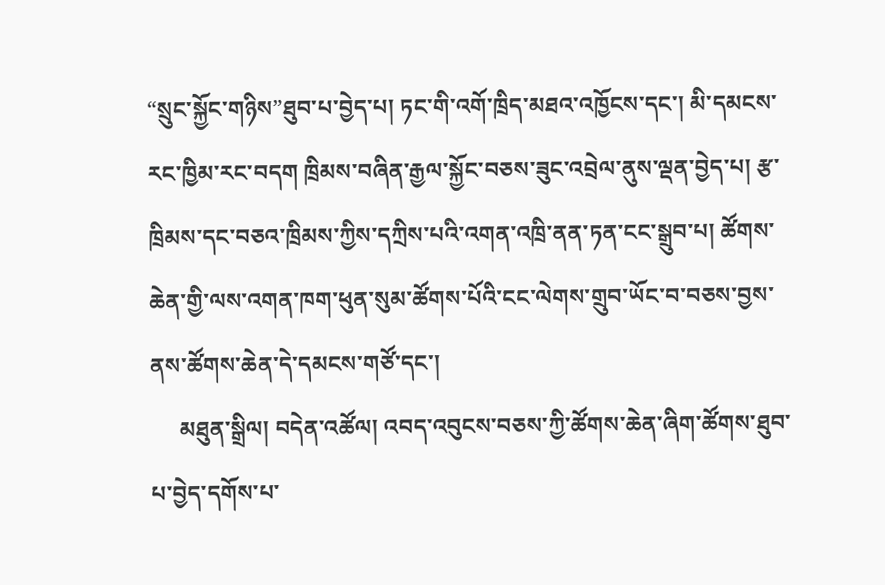“སྲུང་སྐྱོང་གཉིས”ཐུབ་པ་བྱེད་པ། ཏང་གི་འགོ་ཁྲིད་མཐའ་འཁྱོངས་དང་། མི་དམངས་རང་ཁྱིམ་རང་བདག ཁྲིམས་བཞིན་རྒྱལ་སྐྱོང་བཅས་ཟུང་འབྲེལ་ནུས་ལྡན་བྱེད་པ། རྩ་ཁྲིམས་དང་བཅའ་ཁྲིམས་ཀྱིས་དཀྲིས་པའི་འགན་འཁྲི་ནན་ཏན་ངང་སྒྲུབ་པ། ཚོགས་ཆེན་གྱི་ལས་འགན་ཁག་ཕུན་སུམ་ཚོགས་པོའི་ངང་ལེགས་གྲུབ་ཡོང་བ་བཅས་བྱས་ནས་ཚོགས་ཆེན་དེ་དམངས་གཙོ་དང་།
     མཐུན་སྒྲིལ། བདེན་འཚོལ། འབད་འབུངས་བཅས་ཀྱི་ཚོགས་ཆེན་ཞིག་ཚོགས་ཐུབ་པ་བྱེད་དགོས་པ་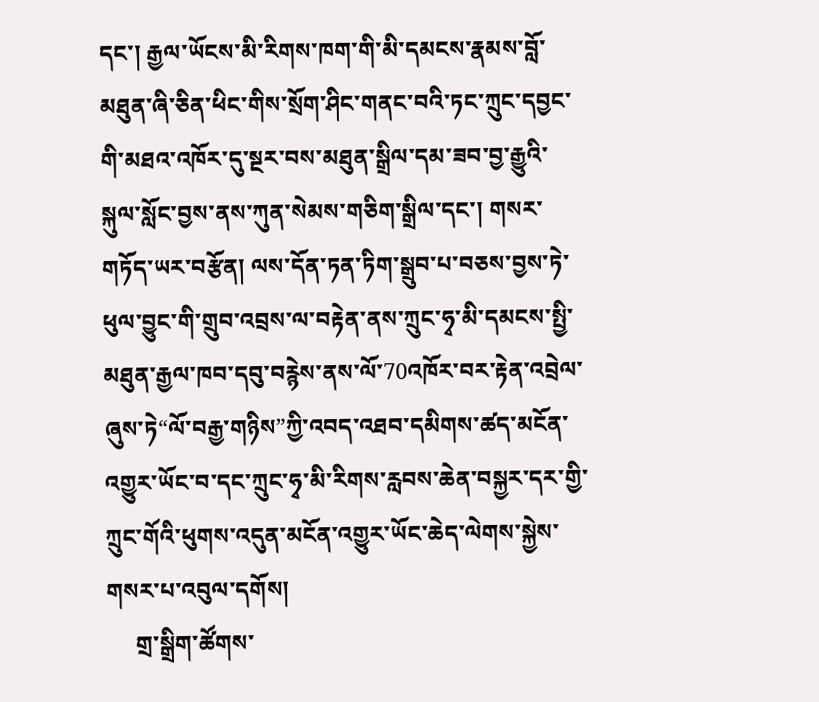དང་། རྒྱལ་ཡོངས་མི་རིགས་ཁག་གི་མི་དམངས་རྣམས་བློ་མཐུན་ཞི་ཅིན་ཕིང་གིས་སྲོག་ཤིང་གནང་བའི་ཏང་ཀྲུང་དབྱང་གི་མཐའ་འཁོར་དུ་སྔར་བས་མཐུན་སྒྲིལ་དམ་ཟབ་བྱ་རྒྱུའི་སྐུལ་སློང་བྱས་ནས་ཀུན་སེམས་གཅིག་སྒྲིལ་དང་། གསར་གཏོད་ཡར་བརྩོན། ལས་དོན་ཏན་ཏིག་སྒྲུབ་པ་བཅས་བྱས་ཏེ་ཕུལ་བྱུང་གི་གྲུབ་འབྲས་ལ་བརྟེན་ནས་ཀྲུང་ཧྭ་མི་དམངས་སྤྱི་མཐུན་རྒྱལ་ཁབ་དབུ་བརྙེས་ནས་ལོ་70འཁོར་བར་རྟེན་འབྲེལ་ཞུས་ཏེ“ལོ་བརྒྱ་གཉིས”ཀྱི་འབད་འཐབ་དམིགས་ཚད་མངོན་འགྱུར་ཡོང་བ་དང་ཀྲུང་ཧྭ་མི་རིགས་རླབས་ཆེན་བསྐྱར་དར་གྱི་ཀྲུང་གོའི་ཕུགས་འདུན་མངོན་འགྱུར་ཡོང་ཆེད་ལེགས་སྐྱེས་གསར་པ་འབུལ་དགོས།
     གྲ་སྒྲིག་ཚོགས་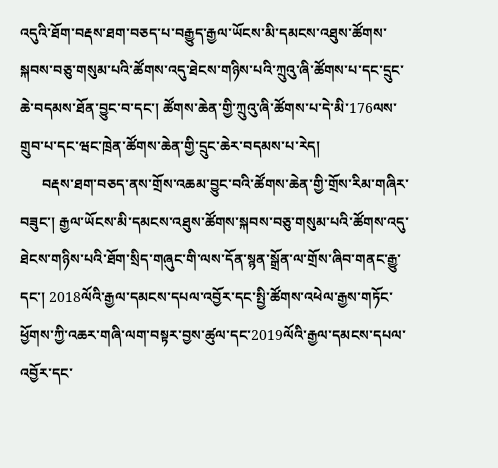འདུའི་ཐོག་བརྡས་ཐག་བཅད་པ་བརྒྱུད་རྒྱལ་ཡོངས་མི་དམངས་འཐུས་ཚོགས་སྐབས་བཅུ་གསུམ་པའི་ཚོགས་འདུ་ཐེངས་གཉིས་པའི་ཀྲུའུ་ཞི་ཚོགས་པ་དང་དྲུང་ཆེ་བདམས་ཐོན་བྱུང་བ་དང་། ཚོགས་ཆེན་གྱི་ཀྲུའུ་ཞི་ཚོགས་པ་དེ་མི་176ལས་གྲུབ་པ་དང་ཝང་ཁྲེན་ཚོགས་ཆེན་གྱི་དྲུང་ཆེར་བདམས་པ་རེད།
      བརྡས་ཐག་བཅད་ནས་གྲོས་འཆམ་བྱུང་བའི་ཚོགས་ཆེན་གྱི་གྲོས་རིམ་གཞིར་བཟུང་། རྒྱལ་ཡོངས་མི་དམངས་འཐུས་ཚོགས་སྐབས་བཅུ་གསུམ་པའི་ཚོགས་འདུ་ཐེངས་གཉིས་པའི་ཐོག་སྲིད་གཞུང་གི་ལས་དོན་སྙན་སྒྲོན་ལ་གྲོས་ཞིབ་གནང་རྒྱུ་དང་། 2018ལོའི་རྒྱལ་དམངས་དཔལ་འབྱོར་དང་སྤྱི་ཚོགས་འཕེལ་རྒྱས་གཏོང་ཕྱོགས་ཀྱི་འཆར་གཞི་ལག་བསྟར་བྱས་ཚུལ་དང་2019ལོའི་རྒྱལ་དམངས་དཔལ་འབྱོར་དང་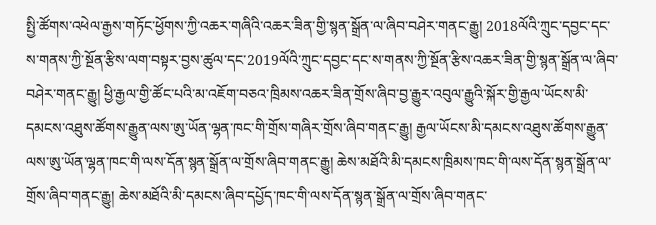སྤྱི་ཚོགས་འཕེལ་རྒྱས་གཏོང་ཕྱོགས་ཀྱི་འཆར་གཞིའི་འཆར་ཟིན་གྱི་སྙན་སྒྲོན་ལ་ཞིབ་བཤེར་གནང་རྒྱུ། 2018ལོའི་ཀྲུང་དབྱང་དང་ས་གནས་ཀྱི་སྔོན་རྩིས་ལག་བསྟར་བྱས་ཚུལ་དང་2019ལོའི་ཀྲུང་དབྱང་དང་ས་གནས་ཀྱི་སྔོན་རྩིས་འཆར་ཟིན་གྱི་སྙན་སྒྲོན་ལ་ཞིབ་བཤེར་གནང་རྒྱུ། ཕྱི་རྒྱལ་གྱི་ཚོང་པའི་མ་འཇོག་བཅའ་ཁྲིམས་འཆར་ཟིན་གྲོས་ཞིབ་བྱ་རྒྱུར་འབུལ་རྒྱུའི་སྐོར་གྱི་རྒྱལ་ཡོངས་མི་དམངས་འཐུས་ཚོགས་རྒྱུན་ལས་ཨུ་ཡོན་ལྷན་ཁང་གི་གྲོས་གཞིར་གྲོས་ཞིབ་གནང་རྒྱུ། རྒྱལ་ཡོངས་མི་དམངས་འཐུས་ཚོགས་རྒྱུན་ལས་ཨུ་ཡོན་ལྷན་ཁང་གི་ལས་དོན་སྙན་སྒྲོན་ལ་གྲོས་ཞིབ་གནང་རྒྱུ། ཆེས་མཐོའི་མི་དམངས་ཁྲིམས་ཁང་གི་ལས་དོན་སྙན་སྒྲོན་ལ་གྲོས་ཞིབ་གནང་རྒྱུ། ཆེས་མཐོའི་མི་དམངས་ཞིབ་དཔྱོད་ཁང་གི་ལས་དོན་སྙན་སྒྲོན་ལ་གྲོས་ཞིབ་གནང་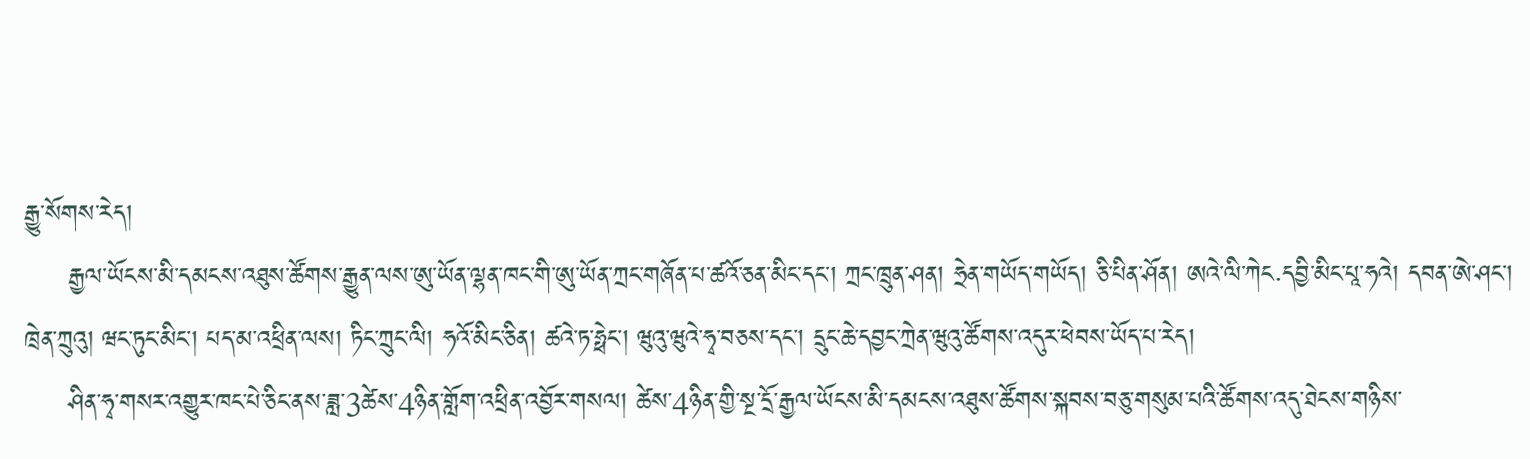རྒྱུ་སོགས་རེད།
     རྒྱལ་ཡོངས་མི་དམངས་འཐུས་ཚོགས་རྒྱུན་ལས་ཨུ་ཡོན་ལྷན་ཁང་གི་ཨུ་ཡོན་ཀྲང་གཞོན་པ་ཚའོ་ཅན་མིང་དང་། ཀྲང་ཁྲུན་ཤན། ཧྲེན་གཡོད་གཡོད། ཅི་པིན་ཤོན། ཨའེ་ལི་ཀེང·དབྱི་མིང་པཱ་ཧའེ། དབན་ཨེ་ཤང་། ཁྲེན་ཀྲུའུ། ཝང་ཏུང་མིང་། པད་མ་འཕྲིན་ལས། ཏིང་ཀྲུང་ལི། ཧའོ་མིང་ཅིན། ཚའེ་ཏ་ཧྥེང་། ཝུའུ་ཝུའེ་ཧྭ་བཅས་དང་། དྲུང་ཆེ་དབྱང་ཀྲེན་ཝུའུ་ཚོགས་འདུར་ཕེབས་ཡོད་པ་རེད།
     ཤིན་ཧྭ་གསར་འགྱུར་ཁང་པེ་ཅིང་ནས་ཟླ་3ཚེས་4ཉིན་གློག་འཕྲིན་འབྱོར་གསལ། ཚེས་4ཉིན་གྱི་སྔ་དྲོ་རྒྱལ་ཡོངས་མི་དམངས་འཐུས་ཚོགས་སྐབས་བཅུ་གསུམ་པའི་ཚོགས་འདུ་ཐེངས་གཉིས་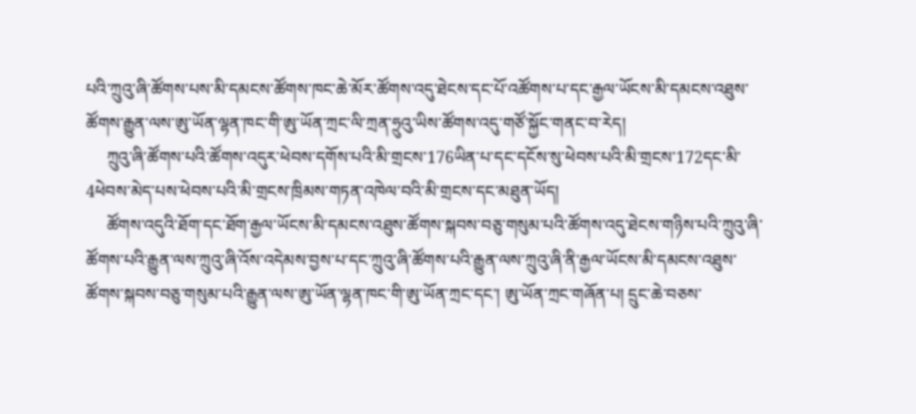པའི་ཀྲུའུ་ཞི་ཚོགས་པས་མི་དམངས་ཚོགས་ཁང་ཆེ་མོར་ཚོགས་འདུ་ཐེངས་དང་པོ་འཚོགས་པ་དང་རྒྱལ་ཡོངས་མི་དམངས་འཐུས་ཚོགས་རྒྱུན་ལས་ཨུ་ཡོན་ལྷན་ཁང་གི་ཨུ་ཡོན་ཀྲང་ལི་ཀྲན་ཧྲུའུ་ཡིས་ཚོགས་འདུ་གཙོ་སྐྱོང་གནང་བ་རེད།
     ཀྲུའུ་ཞི་ཚོགས་པའི་ཚོགས་འདུར་ཕེབས་དགོས་པའི་མི་གྲངས་176ཡིན་པ་དང་དངོས་སུ་ཕེབས་པའི་མི་གྲངས་172དང་མི་4ཕེབས་མེད་པས་ཕེབས་པའི་མི་གྲངས་ཁྲིམས་གཏན་འཁེལ་བའི་མི་གྲངས་དང་མཐུན་ཡོད།
     ཚོགས་འདུའི་ཐོག་དང་ཐོག་རྒྱལ་ཡོངས་མི་དམངས་འཐུས་ཚོགས་སྐབས་བཅུ་གསུམ་པའི་ཚོགས་འདུ་ཐེངས་གཉིས་པའི་ཀྲུའུ་ཞི་ཚོགས་པའི་རྒྱུན་ལས་ཀྲུའུ་ཞི་འོས་འདེམས་བྱས་པ་དང་ཀྲུའུ་ཞི་ཚོགས་པའི་རྒྱུན་ལས་ཀྲུའུ་ཞི་ནི་རྒྱལ་ཡོངས་མི་དམངས་འཐུས་ཚོགས་སྐབས་བཅུ་གསུམ་པའི་རྒྱུན་ལས་ཨུ་ཡོན་ལྷན་ཁང་གི་ཨུ་ཡོན་ཀྲང་དང་། ཨུ་ཡོན་ཀྲང་གཞོན་པ། དྲུང་ཆེ་བཅས་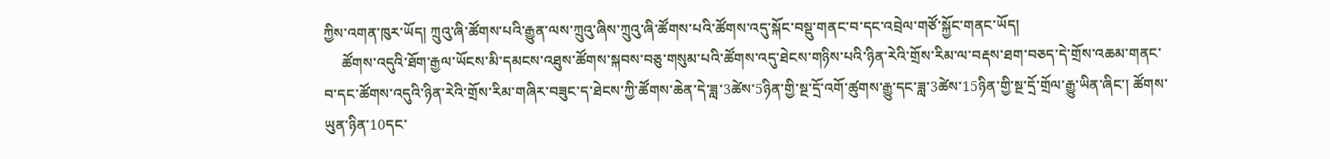ཀྱིས་འགན་ཁུར་ཡོད། ཀྲུའུ་ཞི་ཚོགས་པའི་རྒྱུན་ལས་ཀྲུའུ་ཞིས་ཀྲུའུ་ཞི་ཚོགས་པའི་ཚོགས་འདུ་སྐོང་བསྡུ་གནང་བ་དང་འབྲེལ་གཙོ་སྐྱོང་གནང་ཡོད།
     ཚོགས་འདུའི་ཐོག་རྒྱལ་ཡོངས་མི་དམངས་འཐུས་ཚོགས་སྐབས་བཅུ་གསུམ་པའི་ཚོགས་འདུ་ཐེངས་གཉིས་པའི་ཉིན་རེའི་གྲོས་རིམ་ལ་བརྡས་ཐག་བཅད་དེ་གྲོས་འཆམ་གནང་བ་དང་ཚོགས་འདུའི་ཉིན་རེའི་གྲོས་རིམ་གཞིར་བཟུང་ད་ཐེངས་ཀྱི་ཚོགས་ཆེན་དེ་ཟླ་3ཚེས་5ཉིན་གྱི་སྔ་དྲོ་འགོ་ཚུགས་རྒྱུ་དང་ཟླ་3ཚེས་15ཉིན་གྱི་སྔ་དྲོ་གྲོལ་རྒྱུ་ཡིན་ཞིང་། ཚོགས་ཡུན་ཉིན་10དང་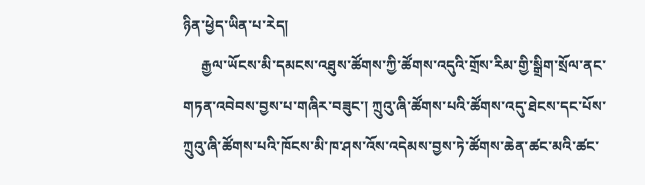ཉིན་ཕྱེད་ཡིན་པ་རེད།
     རྒྱལ་ཡོངས་མི་དམངས་འཐུས་ཚོགས་ཀྱི་ཚོགས་འདུའི་གྲོས་རིམ་གྱི་སྒྲིག་སྲོལ་ནང་གཏན་འབེབས་བྱས་པ་གཞིར་བཟུང་། ཀྲུའུ་ཞི་ཚོགས་པའི་ཚོགས་འདུ་ཐེངས་དང་པོས་ཀྲུའུ་ཞི་ཚོགས་པའི་ཁོངས་མི་ཁ་ཤས་འོས་འདེམས་བྱས་ཏེ་ཚོགས་ཆེན་ཚང་མའི་ཚང་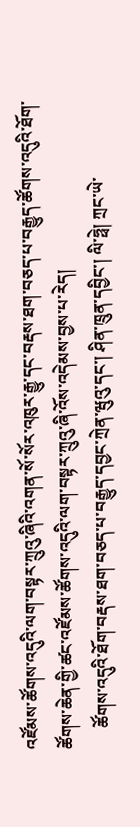འཛོམས་ཚོགས་འདུའི་ལག་བསྟར་ཀྲུའུ་ཞིའི་འགན་སོ་སོར་འཁུར་རྒྱུ་དང་བརྡས་ཐག་བཅད་པ་བརྒྱུད་ཚོགས་འདུའི་ཐོག་ཚོགས་ཆེན་གྱི་ཚང་འཛོམས་ཚོགས་འདུའི་ལག་བསྟར་ཀྲུའུ་ཞི་འོས་འདེམས་བྱས་པ་རེད།
     ཚོགས་འདུའི་ཐོག་བརྡས་ཐག་བཅད་པ་བརྒྱུད་དབྱང་ཀྲེན་ཝུའུ་དང་། ཤིན་ཁྲུན་དབྱིང་། ལི་ཧྥེ། ཀྲང་ཡེ་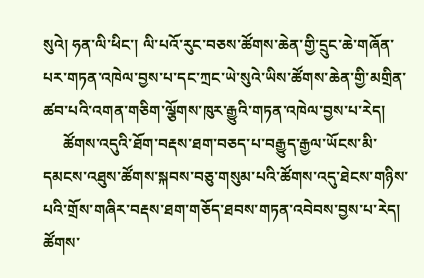སུའེ། ཧན་ལི་ཕིང་། ལི་པའོ་རུང་བཅས་ཚོགས་ཆེན་གྱི་དྲུང་ཆེ་གཞོན་པར་གཏན་འཁེལ་བྱས་པ་དང་ཀྲང་ཡེ་སུའེ་ཡིས་ཚོགས་ཆེན་གྱི་མགྲིན་ཚབ་པའི་འགན་གཅིག་ལྕོགས་ཁུར་རྒྱུའི་གཏན་འཁེལ་བྱས་པ་རེད།
     ཚོགས་འདུའི་ཐོག་བརྡས་ཐག་བཅད་པ་བརྒྱུད་རྒྱལ་ཡོངས་མི་དམངས་འཐུས་ཚོགས་སྐབས་བཅུ་གསུམ་པའི་ཚོགས་འདུ་ཐེངས་གཉིས་པའི་གྲོས་གཞིར་བརྡས་ཐག་གཅོད་ཐབས་གཏན་འབེབས་བྱས་པ་རེད། ཚོགས་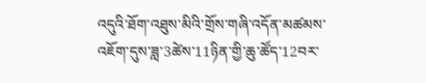འདུའི་ཐོག་འཐུས་མིའི་གྲོས་གཞི་འདོན་མཚམས་འཇོག་དུས་ཟླ་3ཚེས་11ཉིན་གྱི་ཆུ་ཚོད་12བར་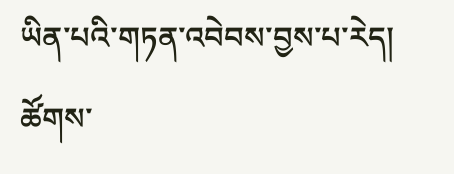ཡིན་པའི་གཏན་འབེབས་བྱས་པ་རེད། ཚོགས་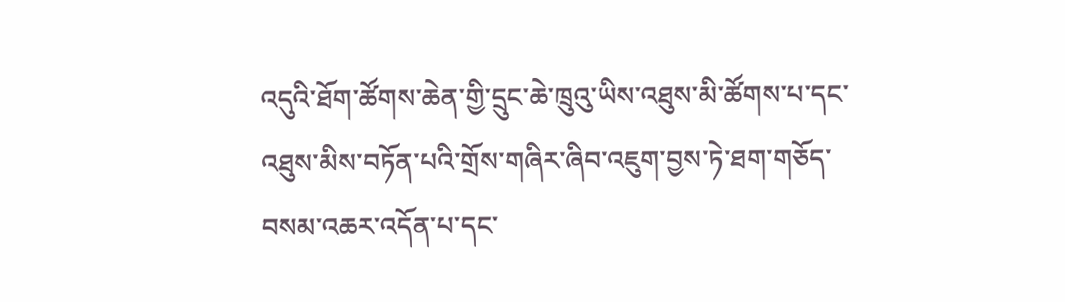འདུའི་ཐོག་ཚོགས་ཆེན་གྱི་དྲུང་ཆེ་ཁྲུའུ་ཡིས་འཐུས་མི་ཚོགས་པ་དང་འཐུས་མིས་བཏོན་པའི་གྲོས་གཞིར་ཞིབ་འཇུག་བྱས་ཏེ་ཐག་གཅོད་བསམ་འཆར་འདོན་པ་དང་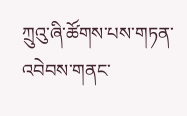ཀྲུའུ་ཞི་ཚོགས་པས་གཏན་འབེབས་གནང་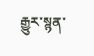རྒྱུར་སྙན་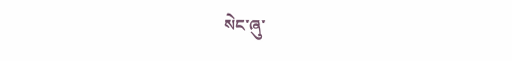སེང་ཞུ་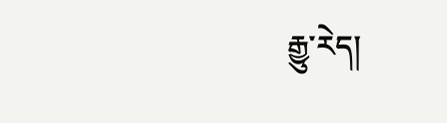རྒྱུ་རེད།